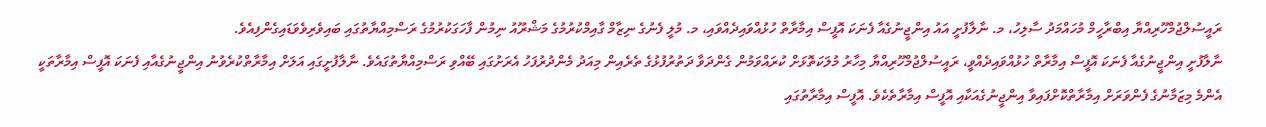ރައީސުލްޖުމްހޫރިއްޔާ އިބްރާހީމް މުހައްމަދު ސާލިހު، މ. ނާލާފުށީ އައު އިންޖީނުގެއާ ފެނަކަ އޮފީސް އިމާރާތް ހުޅުއްވައިދެއްވައި، މ. މުލީ ފެނުގެ ނިޒާމް ގާއިމްކުރުމުގެ މަޝްރޫއު ނިމުން ފާހަގަކުރުމުގެ ރަސްމިއްޔާތުގައި ބައިވެރިވެވަޑައިގެންފިއެވެ.
ނާލާފުށީ އިންޖީނުގެއާ ފެނަކަ އޮފީސް އިމާރާތް ހުޅުއްވައިދެއްވީ، ރައީސުލްޖުމްހޫރިއްޔާ މިހާރު މުލަކަތޮޅަށް ކުރައްވަމުން ގެންދަވާ ދަތުރުފުޅުގެ ތެރެއިން މިއަދު މެންދުރުފަހު އެރަށުގައި ބޭއްވި ރަސްމިއްޔާތުގައެވެ. ނާލާފުށީގައި އަލަށް އިމާރާތްކުރެވުނު އިންޖީނުގެއާއި ފެނަކަ އޮފީސް އިމާރާތަކީ އެންމެ މިޒަމާނުގެ ފެންވަރަށް އިމާރާތްކޮށްފައިވާ އިންޖީނުގެއަކާއި އޮފީސް އިމާރާތެކެވެ. އޮފީސް އިމާރާތުގައި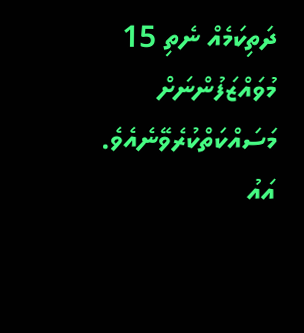ދަތިކަމެއް ނެތި 15 މުވައްޒަފުންނަށް މަސައްކަތްކުރެވޭނެއެވެ.
އައު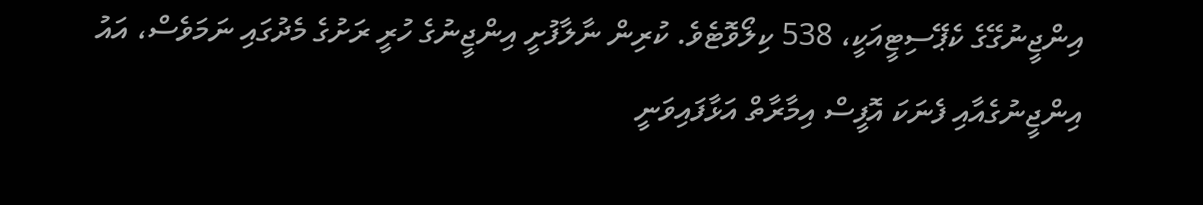އިންޖީނުގޭގެ ކެޕޭސިޓީއަކީ، 538 ކިލޯވޮޓެވެ. ކުރިން ނާލާފުށީ އިންޖީނުގެ ހުރީ ރަށުގެ މެދުގައި ނަމަވެސް، އައު އިންޖީނުގެއާއި ފެނަކަ އޮފީސް އިމާރާތް އަޅާފައިވަނީ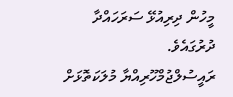މީހުން ދިރިއުޅޭ ސަރަހައްދާ ދުރުގައެވެ.
ރައީސުލްޖުމްހޫރިއްޔާ މުލަކަތޮޅަށް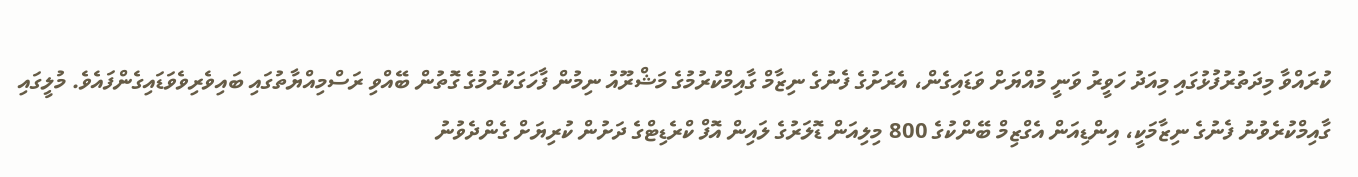ކުރައްވާ މިދަތުރުފުޅުގައި މިއަދު ހަވީރު ވަނީ މުއްޔަށް ވަޑައިގެން، އެރަށުގެ ފެނުގެ ނިޒާމް ގާއިމްކުރުމުގެ މަޝްރޫއު ނިމުން ފާހަގަކުރުމުގެ ގޮތުން ބޭއްވި ރަސްމިއްޔާތުގައި ބައިވެރިވެވަޑައިގެންފައެވެ. މުލީގައި ގާއިމްކުރެވުނު ފެނުގެ ނިޒާމަކީ، އިންޑިއަން އެގްޒިމް ބޭންކުގެ 800 މިލިއަން ޑޮލަރުގެ ލައިން އޮފް ކްރެޑިޓްގެ ދަށުން ކުރިޔަށް ގެންދެވުނު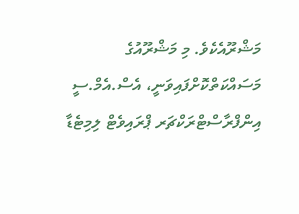މަޝްރޫއެކެވެ. މި މަޝްރޫއުގެ މަސައްކަތްކޮށްފައިވަނީ، އެސް.އެމް.ސީ އިންފްރާސްޓްރަކްޗަރ ޕްރައިވެޓް ލިމިޓެޑާ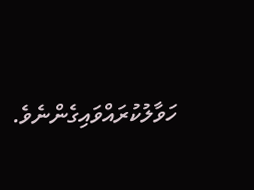ހަވާލުކުރައްވައިގެންނެވެ.